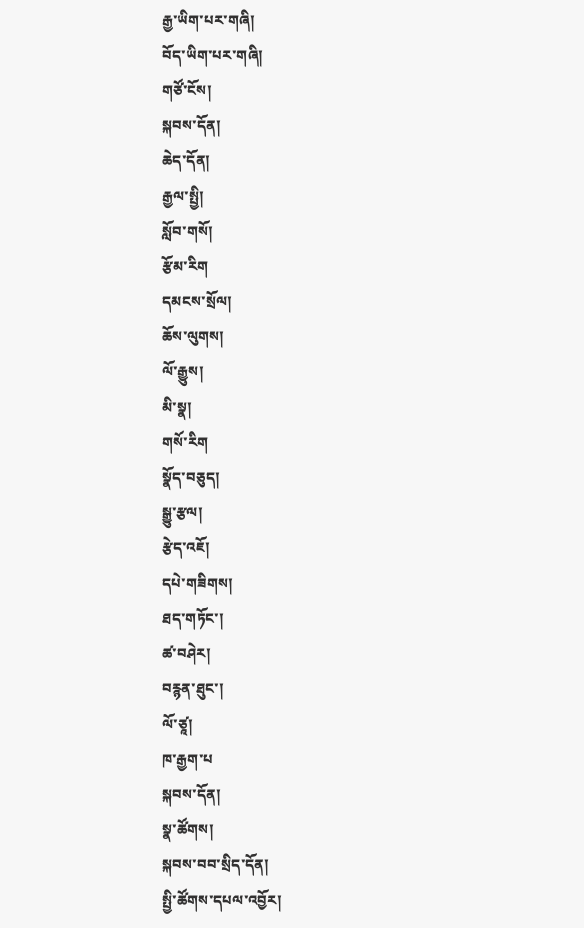རྒྱ་ཡིག་པར་གཞི།
བོད་ཡིག་པར་གཞི།
གཙོ་ངོས།
སྐབས་དོན།
ཆེད་དོན།
རྒྱལ་སྤྱི།
སློབ་གསོ།
རྩོམ་རིག
དམངས་སྲོལ།
ཆོས་ལུགས།
ལོ་རྒྱུས།
མི་སྣ།
གསོ་རིག
སྣོད་བཅུད།
སྒྱུ་རྩལ།
རྩེད་འཇོ།
དཔེ་གཟིགས།
ཐད་གཏོང་།
ཚ་བཤེར།
བརྙན་ཐུང་།
ལོ་ཙཱ།
ཁ་རྒྱག་པ
སྐབས་དོན།
སྣ་ཚོགས།
སྐབས་བབ་སྲིད་དོན།
སྤྱི་ཚོགས་དཔལ་འབྱོར།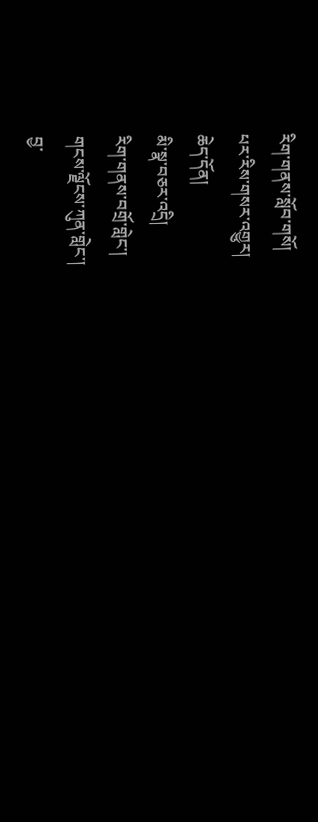རིག་གནས་སློབ་གསོ།
པར་རིས་གསར་འགྱུར།
ཆེད་དོན།
མི་སྣ་བཅར་འདྲི།
རིག་གནས་བགྲོ་གླེང་།
གངས་ལྗོངས་ཀུན་གླེང་།
བྱ་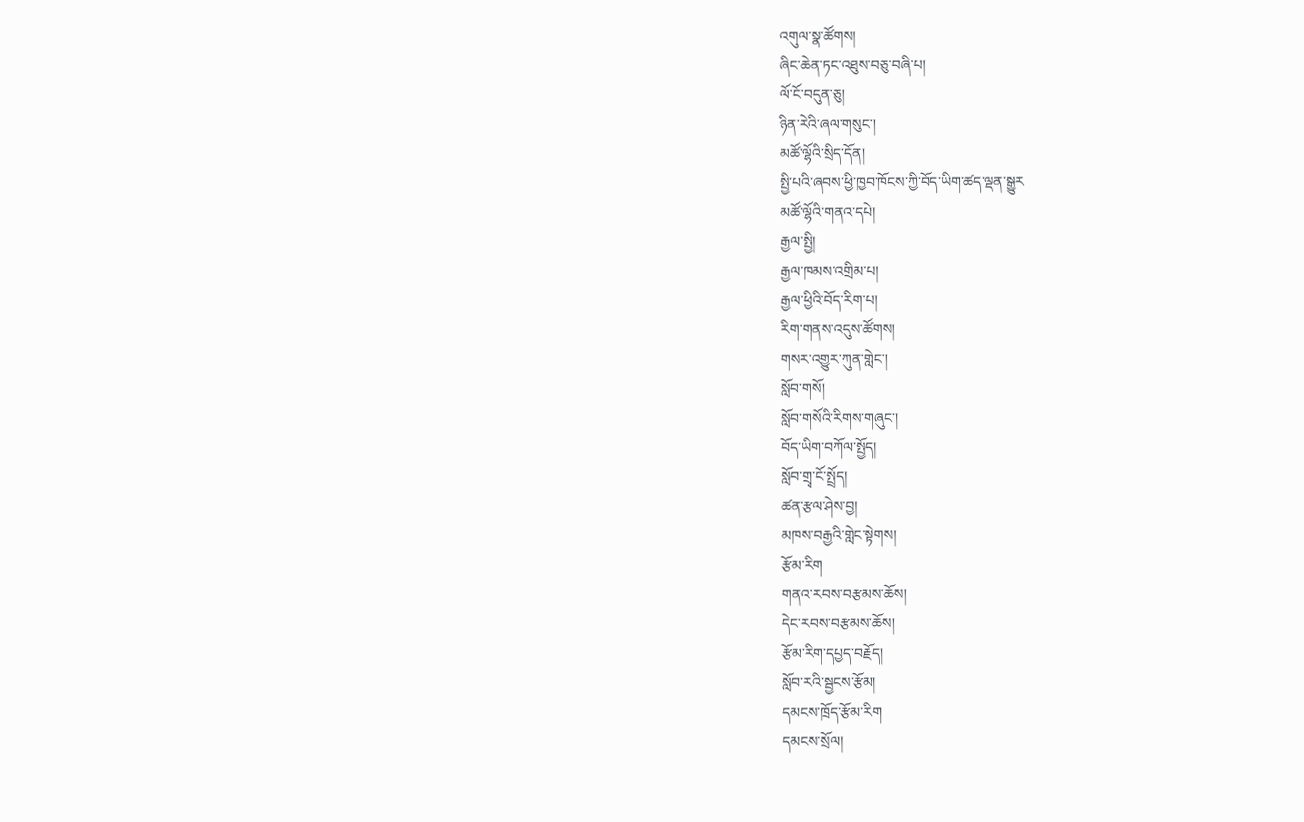འགུལ་སྣ་ཚོགས།
ཞིང་ཆེན་ཏང་འཐུས་བཅུ་བཞི་པ།
ལོ་ངོ་བདུན་ཅུ།
ཉིན་རེའི་ཞལ་གསུང་།
མཚོ་ལྷོའི་སྲིད་དོན།
སྤྱི་པའི་ཞབས་ཕྱི་ཁྱབ་ཁོངས་ཀྱི་བོད་ཡིག་ཚད་ལྡན་སྒྱུར
མཚོ་ལྷོའི་གནའ་དཔེ།
རྒྱལ་སྤྱི།
རྒྱལ་ཁམས་འགྲིམ་པ།
རྒྱལ་ཕྱིའི་བོད་རིག་པ།
རིག་གནས་འདུས་ཚོགས།
གསར་འགྱུར་ཀུན་གླེང་།
སློབ་གསོ།
སློབ་གསོའི་རིགས་གཞུང་།
བོད་ཡིག་བཀོལ་སྤྱོད།
སློབ་གྲྭ་ངོ་སྤྲོད།
ཚན་རྩལ་ཤེས་བྱ།
མཁས་བརྒྱའི་གླེང་སྟེགས།
རྩོམ་རིག
གནའ་རབས་བརྩམས་ཆོས།
དེང་རབས་བརྩམས་ཆོས།
རྩོམ་རིག་དཔྱད་བརྗོད།
སློབ་རའི་སྦྱངས་རྩོམ།
དམངས་ཁྲོད་རྩོམ་རིག
དམངས་སྲོལ།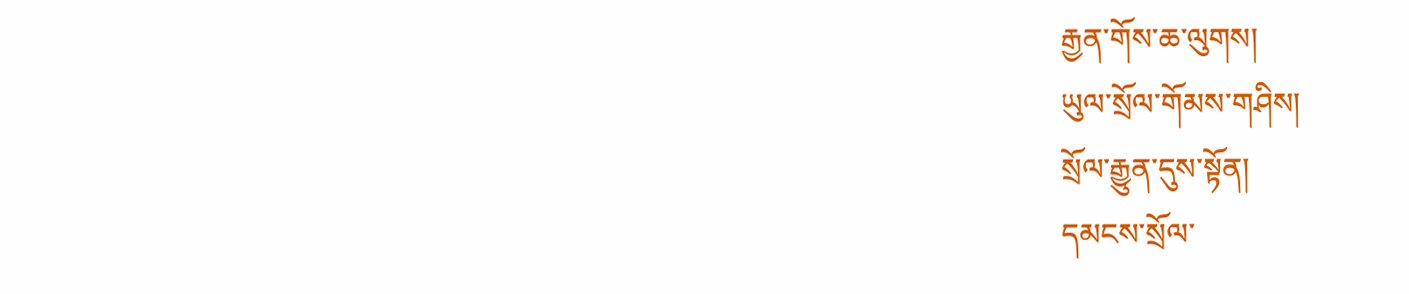རྒྱན་གོས་ཆ་ལུགས།
ཡུལ་སྲོལ་གོམས་གཤིས།
སྲོལ་རྒྱུན་དུས་སྟོན།
དམངས་སྲོལ་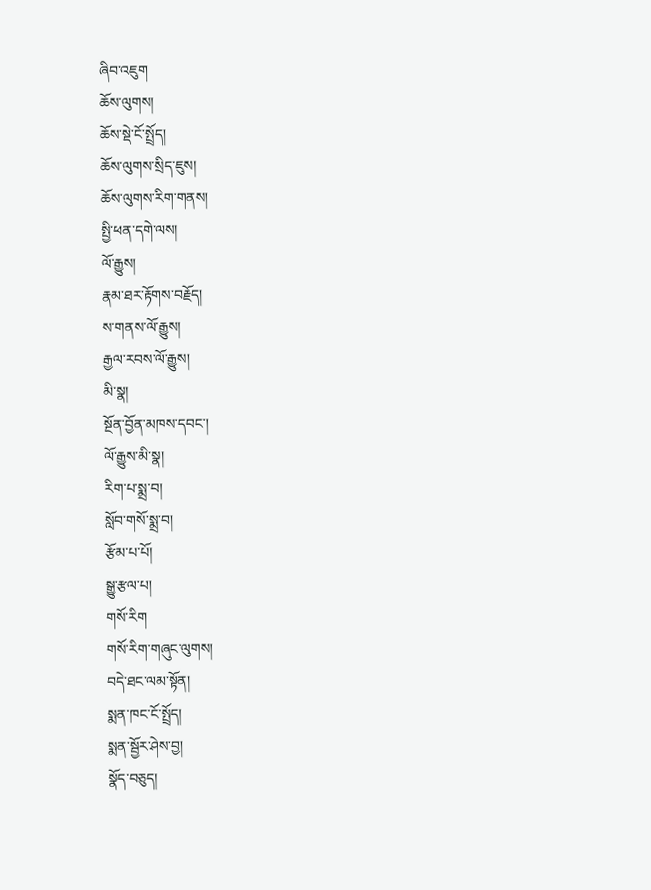ཞིབ་འཇུག
ཆོས་ལུགས།
ཆོས་སྡེ་ངོ་སྤྲོད།
ཆོས་ལུགས་སྲིད་ཇུས།
ཆོས་ལུགས་རིག་གནས།
སྤྱི་ཕན་དགེ་ལས།
ལོ་རྒྱུས།
རྣམ་ཐར་རྟོགས་བརྗོད།
ས་གནས་ལོ་རྒྱུས།
རྒྱལ་རབས་ལོ་རྒྱུས།
མི་སྣ།
སྔོན་བྱོན་མཁས་དབང་།
ལོ་རྒྱུས་མི་སྣ།
རིག་པ་སྨྲ་བ།
སློབ་གསོ་སྨྲ་བ།
རྩོམ་པ་པོ།
སྒྱུ་རྩལ་པ།
གསོ་རིག
གསོ་རིག་གཞུང་ལུགས།
བདེ་ཐང་ལམ་སྟོན།
སྨན་ཁང་ངོ་སྤྲོད།
སྨན་སྦྱོར་ཤེས་བྱ།
སྣོད་བཅུད།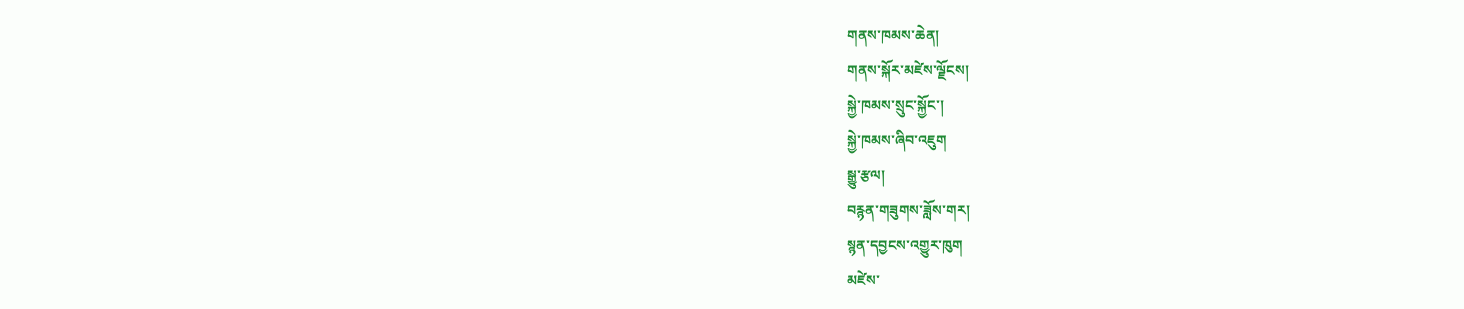གནས་ཁམས་ཆེན།
གནས་སྐོར་མཛེས་ལྗོངས།
སྐྱེ་ཁམས་སྲུང་སྐྱོང་།
སྐྱེ་ཁམས་ཞིབ་འཇུག
སྒྱུ་རྩལ།
བརྙན་གཟུགས་ཟློས་གར།
སྙན་དབྱངས་འགྱུར་ཁུག
མཛེས་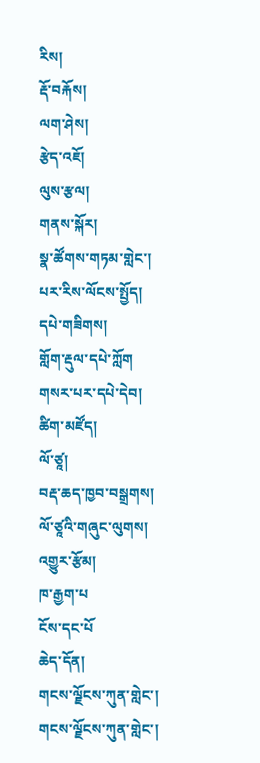རིས།
རྡོ་བརྐོས།
ལག་ཤེས།
རྩེད་འཇོ།
ལུས་རྩལ།
གནས་སྐོར།
སྣ་ཚོགས་གཏམ་གླེང་།
པར་རིས་ལོངས་སྤྱོད།
དཔེ་གཟིགས།
གློག་རྡུལ་དཔེ་ཀློག
གསར་པར་དཔེ་དེབ།
ཚིག་མཛོད།
ལོ་ཙཱ།
བརྡ་ཆད་ཁྱབ་བསྒྲགས།
ལོ་ཙཱའི་གཞུང་ལུགས།
འགྱུར་རྩོམ།
ཁ་རྒྱག་པ
ངོས་དང་པོ
ཆེད་དོན།
གངས་ལྗོངས་ཀུན་གླེང་།
གངས་ལྗོངས་ཀུན་གླེང་།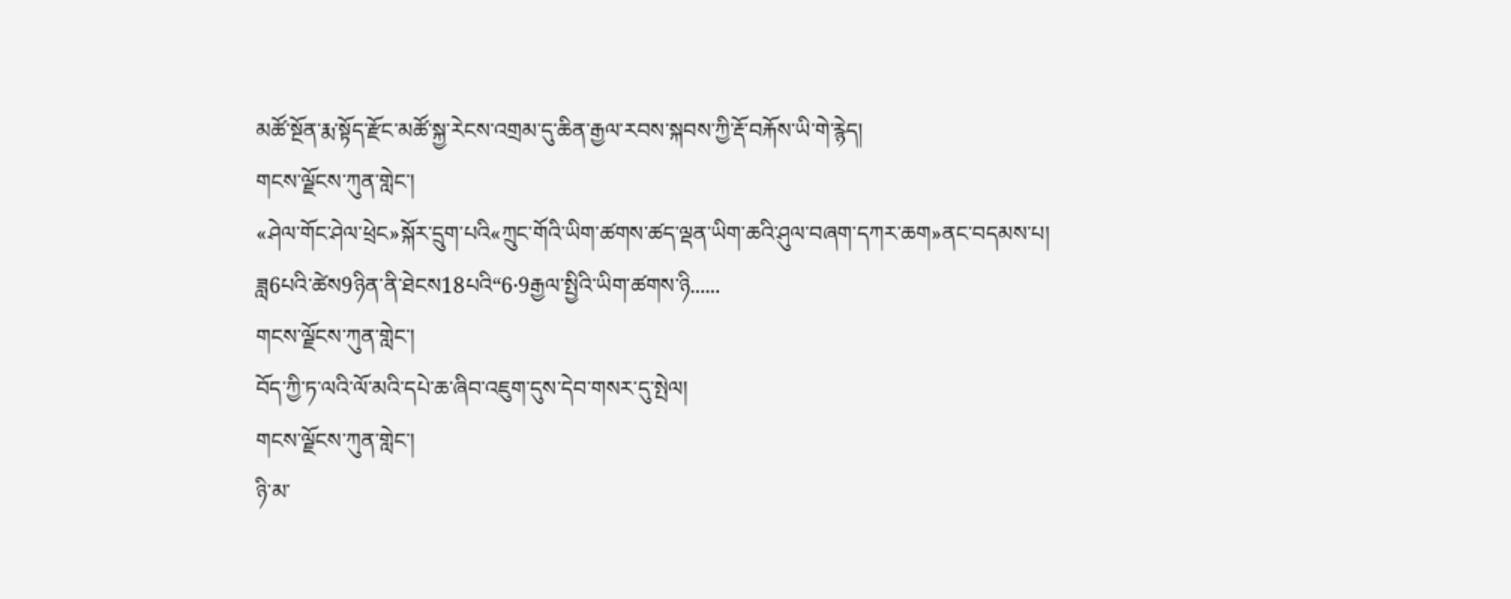མཚོ་སྔོན་རྨ་སྟོད་རྫོང་མཚོ་སྐྱ་རེངས་འགྲམ་དུ་ཆིན་རྒྱལ་རབས་སྐབས་ཀྱི་རྡོ་བརྐོས་ཡི་གེ་རྙེད།
གངས་ལྗོངས་ཀུན་གླེང་།
«ཤེལ་གོང་ཤེལ་ཕྲེང»སྐོར་དྲུག་པའི«ཀྲུང་གོའི་ཡིག་ཚགས་ཚད་ལྡན་ཡིག་ཆའི་ཤུལ་བཞག་དཀར་ཆག»ནང་བདམས་པ།
ཟླ6པའི་ཚེས9ཉིན་ནི་ཐེངས18པའི“6·9རྒྱལ་སྤྱིའི་ཡིག་ཚགས་ཉི......
གངས་ལྗོངས་ཀུན་གླེང་།
བོད་ཀྱི་ཏ་ལའི་ལོ་མའི་དཔེ་ཆ་ཞིབ་འཇུག་དུས་དེབ་གསར་དུ་སྤེལ།
གངས་ལྗོངས་ཀུན་གླེང་།
ཉི་མ་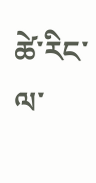ཚེ་རིང་ལ་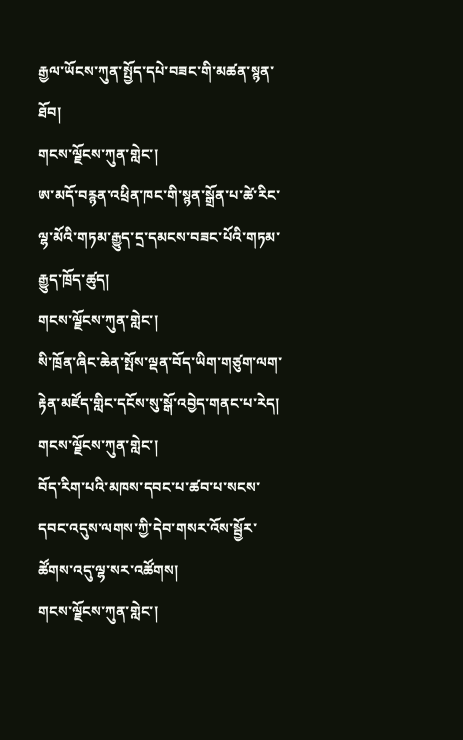རྒྱལ་ཡོངས་ཀུན་སྤྱོད་དཔེ་བཟང་གི་མཚན་སྙན་ཐོབ།
གངས་ལྗོངས་ཀུན་གླེང་།
ཨ་མདོ་བརྙན་འཕྲིན་ཁང་གི་སྙན་སྒྲོན་པ་ཚེ་རིང་ལྷ་མོའི་གཏམ་རྒྱུད་དྲ་དམངས་བཟང་པོའི་གཏམ་རྒྱུད་ཁྲོད་ཚུད།
གངས་ལྗོངས་ཀུན་གླེང་།
སི་ཁྲོན་ཞིང་ཆེན་སྤོས་ལྡན་བོད་ཡིག་གཙུག་ལག་རྟེན་མཛོད་གླིང་དངོས་སུ་སྒོ་འབྱེད་གནང་པ་རེད།
གངས་ལྗོངས་ཀུན་གླེང་།
བོད་རིག་པའི་མཁས་དབང་པ་ཚབ་པ་སངས་དབང་འདུས་ལགས་ཀྱི་དེབ་གསར་འོས་སྦྱོར་ཚོགས་འདུ་ལྷ་སར་འཚོགས།
གངས་ལྗོངས་ཀུན་གླེང་།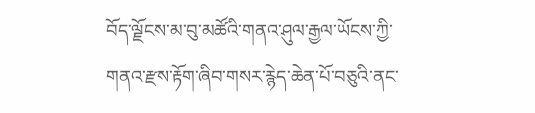བོད་ལྗོངས་མ་བུ་མཚོའི་གནའ་ཤུལ་རྒྱལ་ཡོངས་ཀྱི་གནའ་རྫས་རྟོག་ཞིབ་གསར་རྙེད་ཆེན་པོ་བཅུའི་ནང་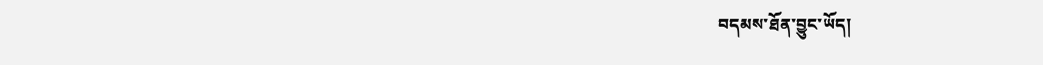བདམས་ཐོན་བྱུང་ཡོད།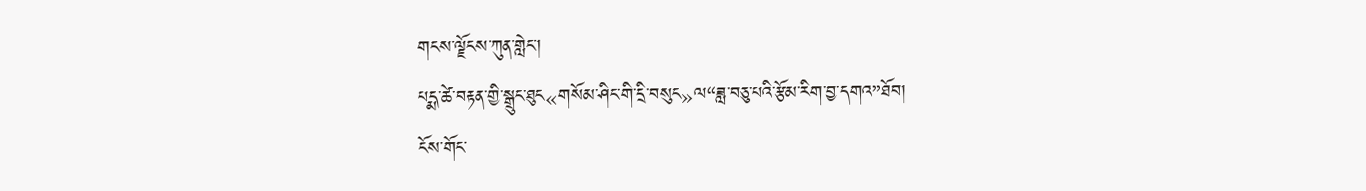གངས་ལྗོངས་ཀུན་གླེང་།
པདྨ་ཚེ་བརྟན་གྱི་སྒྲུང་ཐུང«གསོམ་ཤིང་གི་དྲི་བསུང»ལ“ཟླ་བཅུ་པའི་རྩོམ་རིག་བྱ་དགའ”ཐོབ།
ངོས་གོང་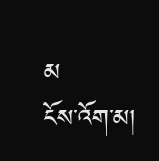མ
ངོས་འོག་མ།